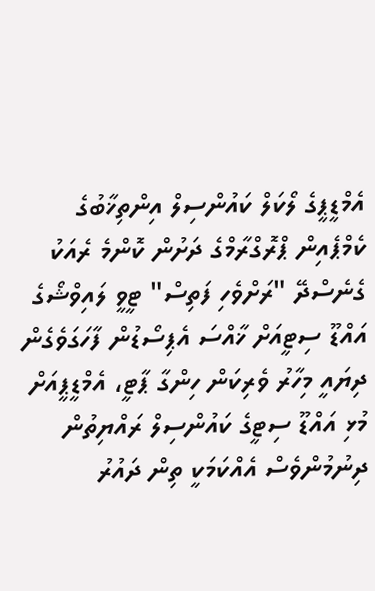އެމްޑީޕީގެ ލޯކަލް ކައުންސިލް އިންތިޚާބުގެ ކެމްޕެއިން ޕްރޮގްރާމްގެ ދަށުން ކޮންމެ ރެއަކު ގެނެސްދޭ "ރަށްވެހި ފަތިސް" ޓީވީ ލައިވްޝޯގެ އައްޑޫ ސިޓީއަށް ޚާއްސަ އެޕިސޯޑުން ފާހަގަވެގެން ދިޔައީ މިހާރު ވެރިކަން ހިންގާ ޕާޓީ، އެމްޑީޕީއަށް މުޅި އައްޑޫ ސިޓީގެ ކައުންސިލް ރައްޔިތުން ދިނުމުންވެސް އެއްކަމަކީ ތިން ދައުރު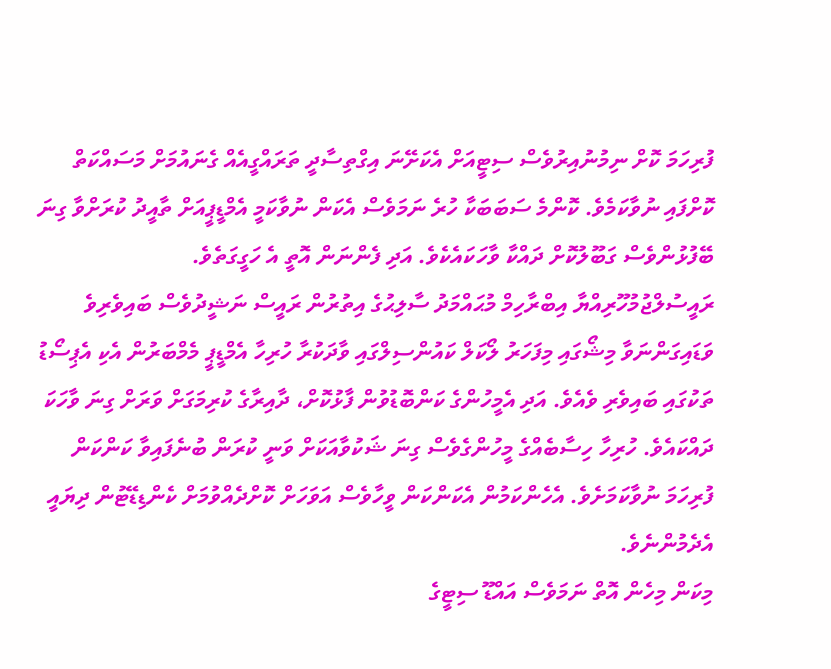ފުރިހަމަ ކޮށް ނިމުނުއިރުވެސް ސިޓީއަށް އެކަށޭނަ އިގްތިސާދީ ތަރައްގީއެއް ގެނައުމަށް މަސައްކަތް ކޮށްފައި ނުވާކަމެވެ. ކޮންމެ ސަބަބަކާ ހުރެ ނަމަވެސް އެކަން ނުވާކަމީ އެމްޑީޕީއަށް ތާއީދު ކުރަށްވާ ގިނަ ބޭފުޅުންވެސް ގަބޫލުކޮށް ދައްކާ ވާހަކައެކެވެ. އަދި ފެންނަން އޮތީ އެ ހަގީގަތެވެ.
ރައީސުލްޖުމުހޫރިއްޔާ އިބްރާހިމް މުޙައްމަދު ސާލިޙުގެ އިތުރުން ރައީސް ނަޝީދުވެސް ބައިވެރިވެ ވަޑައިގަންނަވާ މިޝޯގައި މިފަހަރު ލޯކަލް ކައުންސިލްގައި ވާދަކުރާ ހުރިހާ އެމްޑީޕީ މެމްބަރުން އެކި އެޕިސޯޑު ތަކުގައި ބައިވެރި ވެއެވެ. އަދި އެމީހުންގެ ކަންބޮޑުވުން ފާޅުކޮށް، ދާއިރާގެ ކުރިމަގަށް ވަރަށް ގިނަ ވާހަކަ ދައްކައެވެ. ހުރިހާ ހިސާބެއްގެ މީހުންގެވެސް ގިނަ ޝަކުވާއަކަށް ވަނީ ކުރަން ބުނެފައިވާ ކަންކަން ފުރިހަމަ ނުވާކަމަށެވެ. އެހެންކަމުން އެކަންކަން ވީހާވެސް އަވަހަށް ކޮށްދެއްވުމަށް ކެންޑިޑޭޓުން ދިޔައީ އެދެމުންނެވެ.
މިކަން މިހެން އޮތް ނަމަވެސް އައްޑޫ ސިޓީގެ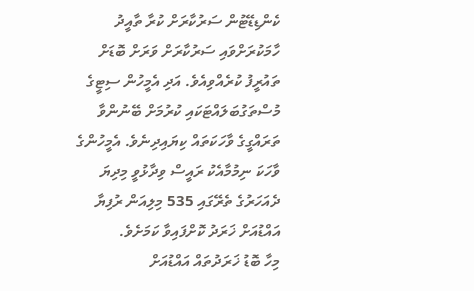ކެންޑިޑޭޓުން ސަރުކާރަށް ކުރާ ތާއީދު ހާމަކުރަށްވައި ސަރުކާރަށް ވަރަށް ބޮޑަށް ތައުރީފު ކުރެއްވިއެވެ. އަދި އެމީހުން ސިޓީގެ މުސްތަގުބަލައްޓަކައި ކުރުމަށް ބޭނުންވާ ތަރައްގީގެ ވާހަކަތައް ކިޔައިދިނެވެ. އެމީހުންގެ ވާހަކަ ނިމުމާއެކު ރައީސް ވިދާޅުވީ މިދިޔަ ދެއަހަރުގެ ތެރޭގައި 535 މިލިއަން ރުފިޔާ އައްޑުއަށް ޚަރަދު ކޮށްފައިވާ ކަމަށެވެ.
މިހާ ބޮޑު ޚަރަދުތައް އައްޑުއަށް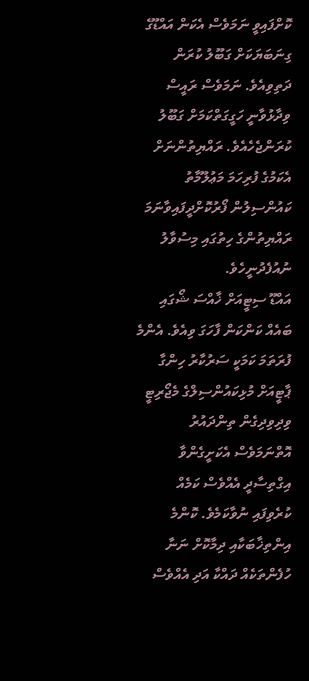ކޮށްފައިވީ ނަމަވެސް އެކަން އައްޑޫގެ ގިނަބަޔަކަށް ގަބޫލު ކުރަން ދަތިވިއެވެ. ނަމަވެސް ރައީސް ވިދާޅުވާނީ ހަގީގަތްކަމަށް ގަބޫލު ކުރަންޖެހެއެވެ. ރައްޔިތުންނަށް އެކަމުގެ ފުރިހަމަ މަޢުލޫމާތު ކައުންސިލުން ފޯރުކޮށްދީފައިވާނަމަ ރައްޔިތުންގެ ހިތުގައި މިސުވާލު ނުއުފެދުނީހެވެ.
އައްޑޫ ސިޓީއަށް ޚާއްސަ ޝޯގައި ބައެއް ކަންކަން ފާހަގަ ވިއެވެ. އެންމެ ފުރަތަމަ ކަމަކީ ސަރުކާރު ހިންގާ ޕާޓީއަށް މުޅިކައުންސިލްގެ މެޖޯރިޓީ ވިދިވިދިގެން ތިންދައުރު އޮތްނަމަވެސް އެކަށީގެންވާ އިގްތިސާދީ އެއްވެސް ކަމެއް ކުރެވިފައި ނުވާކަމެވެ. ކޮންމެ އިންތިޚާބަކާއި ދިމާކޮށް ނަނާ ހުފެންތަކެއް ދައްކާ އަދި އެއްވެސް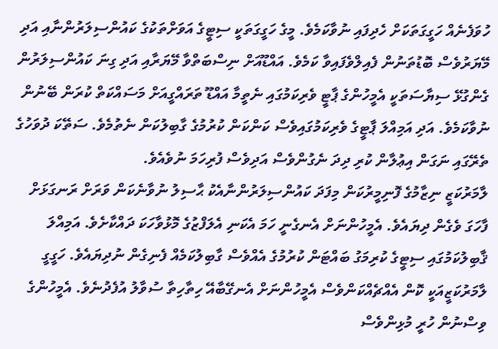ހުވަފެނެއް ހަގީގަތަކަށް ހެދިފައި ނުވާކަމެވެ. މީގެ ހަގީގަތަކީ ސިޓީގެ އަވަށްތަކުގެ ކައުންސިލަރުންނާއި އަދި މޭޔަރުވެސް ބޮޑުތަނުން ފެއިލްވެފައިވާ ކަމެވެ. އައްޑޫއަށް ނިސްބަތްވާ މޭޔަރާއި އަދި ގިނަ ކައުންސިލަރުން ގެންގުޅޭ ސިޔާސަތަކީ އެމީހުންގެ ޕާޓީ ވެރިކަމުގައި ނެތީމާ އައްޑޫ ތަރައްގީއަށް މަސައްކަތް ކުރަން ބޭނުން ނުވާކަމެވެ. އަދި އަމިއްލަ ޕާޓީގެ ވެރިކަމުގައިވެސް ކަންކަން ކުރުމުގެ ގާބިލުކަން ނެތުމެވެ. ސަތޭކަ ދުވަހުގެ ތެރޭގައި ނަގަން އިޢުލާން ކުރި ދިދަ ނެގުންވެސް އަދިވެސް ފުރިހަމަ ނުވެއެވެ.
ލާމަރުކަޒީ ނިޒާމުގެ ފޮނިމީރުކަން މިފަދަ ކައުންސިލަރުންނާއެކު ޙާސިލު ނުވާނެކަން ވަރަށް ރަނގަޅަށް ފާހަގަ ވެގެން ދިޔައެވެ. އެމީހުންނަށް އެނގެނީ ހަމަ އެކަނި އެލަފްޒުގެ މޮޅުވާހަކަ ދައްކާށެވެ. އަމިއްލަ ޤާބިލުކަމުގައި ސިޓީގެ ކުރިމަގު ބައްޓަން ކުރުމުގެ އެއްވެސް ގާބިލުކަމެއް ފެނިގެން ނުދިޔައެވެ. ހަގީގީ ލާމަރުކަޒީއަކީ ކޮން އެއްޗެއްކަންވެސް އެމީހުންނަށް އެނގޭބާއޭ ހިތާހިތާ ސުވާލު އުފެދުނެވެ. އެމީހުންގެ ވިސްނުން ހުރީ މުޅިންވެސް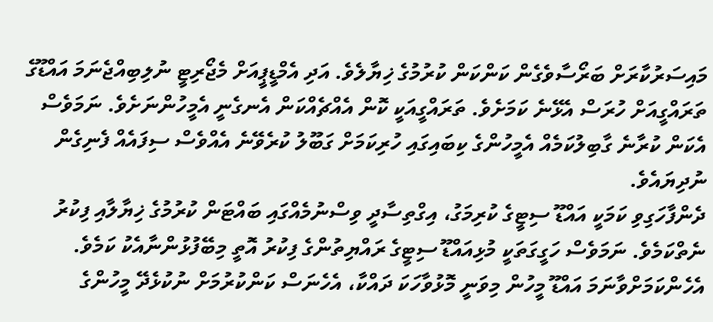މައިސަރުކާރަށް ބަރޯސާވެގެން ކަންކަން ކުރުމުގެ ޚިޔާލެވެ. އަދި އެމްޑީޕީއަށް މެޖޯރިޓީ ނުލިބިއްޖެނަމަ އައްޑޫގެ ތަރައްގީއަށް ހުރަސް އެޅޭނެ ކަމަށެވެ. ތަރައްގީއަކީ ކޮން އެއްޗެއްކަން އެނގެނީ އެމީހުންނަށެވެ. ނަމަވެސް އެކަން ކުރާނެ ގާބިލުކަމެއް އެމީހުންގެ ކިބައިގައި ހުރިކަމަށް ގަބޫލު ކުރެވޭނެ އެއްވެސް ސިފައެއް ފެނިގެން ނުދިޔައެވެ.
ދެންފާހަގިވި ކަމަކީ އައްޑޫ ސިޓީގެ ކުރިމަގު، އިގްތިސާދީ ވިސްނުމެއްގައި ބައްޓަން ކުރުމުގެ ޚިޔާލާއި ފިކުރު ނެތްކަމެވެ. ނަމަވެސް ހަގީގަތަކީ މުޅިއައްޑޫ ސިޓީގެ ރައްޔިތުންގެ ފިކުރު އޮތީ މިބޭފުޅުންނާއެކު ކަމެވެ. އެހެންކަމަށްވާނަމަ އައްޑޫ މީހުން މިވަނީ މޮޅުވާހަކަ ދައްކާ، އެހެނަސް ކަންކުރުމަށް ނުކުޅެދޭ މީހުންގެ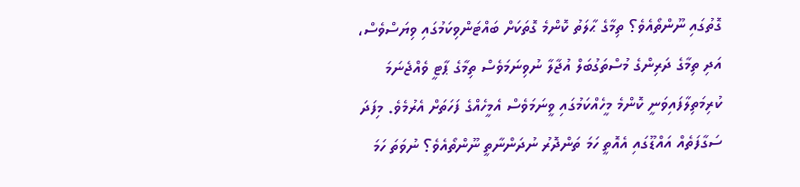ގޮތުގައި ނޫންތޯއެވެ؟ ތިމާގެ ޙާލަތު ކޮންމެ ގޮތަކަށް ބައްޓަންވިކަމުގައި ވިޔަސްވެސް، އަދި ތިމާގެ ދަރިންގެ މުސްތަގުބަލް އުޖާލާ ނުވިނަމަވެސް ތިމާގެ ޕާޓީ ވެއްޖެނަމަ ކުރިމަތިލާފައިވަނީ ކޮންމެ މީހެއްކަމުގައި ވީނަމަވެސް އެމީހެއްގެ ފަހަތަށް އެރުމެވެ. މިފަދަ ސަގާފަތެއް އައްޑޫގައި އެއޮތީ ހަމަ ތަންދޮރު ނުދަންނާތީ ނޫންތޯއެވެ؟ ނުވަތަ ހަމަ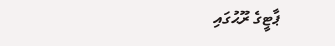ޕާޓީގެ ރޫޙުގައި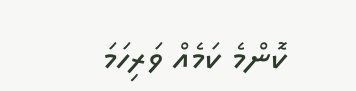ކޮންމެ ކަމެއް ވަރިހަމަ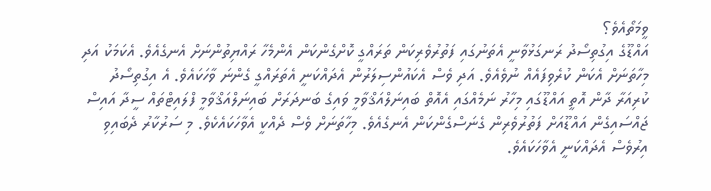ވީމަތޯއެވެ؟
އައްޑޫގެ އިގުތިސޯދު ރަނގަޅުވާނީ އެތަނުގައި ފަތުރުވެރިކަން ތަރައްގީ ކޮށްގެންކަން އެންމެހާ ރައްޔިތުންނަށް އެނގެއެވެ. އެކަމަކު އަދި މިހާތަނަށް އެކަން ކުރެވިފައެއް ނުވެއެވެ. އަދި ވެސް އެކައުންސިލަރުން އެދައްކަނީ އެތަރައްގީ ގެންނަ ވާހަކައެވެ. އެ އިގުތިސޯދު ކުރިއަރާ ދާން އޮތީ އައްޑޫގައި މިހާރު ނަމެއްގައި އެއޮތް ބައިނަލްއަޤްވާމީ ވައިގެ ބަނދަރަށް ބައިނަލްއަޤްވާމީ ފްލައިޓްތައް ސީދާ އައިސް ޖައްސައިގެން އައްޑޫއަށް ފަތުރުވެރިން ގެނަސްގެންކަން އެނގެއެވެ. މިހާތަނަށް ވެސް ދެއްކީ އެވާހަކައެކެވެ. މި ސަރުކާރު ދެބައިވި އިރުވެސް އެދައްކަނީ އެވާހަކައެވެ.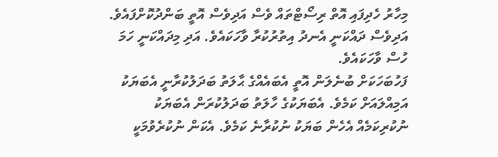މިހާރު ހެދިފައި އޮތް ރިސޯޓްތައް ވެސް އަދިވެސް އޮތީ ބަންދުކޮށްފައެވެ. އަދިވެސް ދައްކަނީ އެނދު އިތުރުކުރާ ވާހަކައެވެ. އަދި މިދައްކަނީ ހަމަ ހުސް ވާހަކައެވެ.
ފަހުބަހަކަށް ބުނެލަން އޮތީ އެބައެއްގެ ޙާލަތު ބަދަލުކުރާނީ އެބަޔަކު އަމިއްލައަށް ކަމެވެ. އެބަޔަކުގެ ހާލަތު ބަދަލުކުރަން އެބަޔަކު ނުކުރިކަމެއް އެހެން ބަޔަކު ނުކުރާނެ ކަމެވެ. އެކަން ނުކުރެވުމަކީ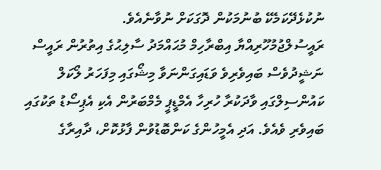ނުކުޅެދޭކަމެކޭ ބުނުމަކުން ދޮގަކަށް ނުވާނެއެވެ.
ރައީސުލްޖުމުހޫރިއްޔާ އިބްރާހިމް މުޙައްމަދު ސާލިޙުގެ އިތުރުން ރައީސް ނަޝީދުވެސް ބައިވެރިވެ ވަޑައިގަންނަވާ މިޝޯގައި މިފަހަރު ލޯކަލް ކައުންސިލްގައި ވާދަކުރާ ހުރިހާ އެމްޑީޕީ މެމްބަރުން އެކި އެޕިސޯޑު ތަކުގައި ބައިވެރި ވެއެވެ. އަދި އެމީހުންގެ ކަންބޮޑުވުން ފާޅުކޮށް، ދާއިރާގެ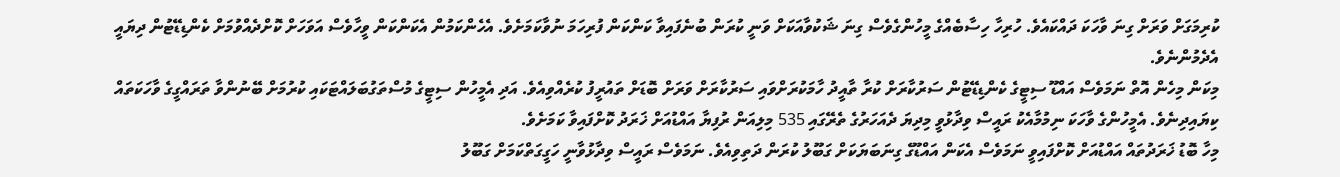ކުރިމަގަށް ވަރަށް ގިނަ ވާހަކަ ދައްކައެވެ. ހުރިހާ ހިސާބެއްގެ މީހުންގެވެސް ގިނަ ޝަކުވާއަކަށް ވަނީ ކުރަން ބުނެފައިވާ ކަންކަން ފުރިހަމަ ނުވާކަމަށެވެ. އެހެންކަމުން އެކަންކަން ވީހާވެސް އަވަހަށް ކޮށްދެއްވުމަށް ކެންޑިޑޭޓުން ދިޔައީ އެދެމުންނެވެ.
މިކަން މިހެން އޮތް ނަމަވެސް އައްޑޫ ސިޓީގެ ކެންޑިޑޭޓުން ސަރުކާރަށް ކުރާ ތާއީދު ހާމަކުރަށްވައި ސަރުކާރަށް ވަރަށް ބޮޑަށް ތައުރީފު ކުރެއްވިއެވެ. އަދި އެމީހުން ސިޓީގެ މުސްތަގުބަލައްޓަކައި ކުރުމަށް ބޭނުންވާ ތަރައްގީގެ ވާހަކަތައް ކިޔައިދިނެވެ. އެމީހުންގެ ވާހަކަ ނިމުމާއެކު ރައީސް ވިދާޅުވީ މިދިޔަ ދެއަހަރުގެ ތެރޭގައި 535 މިލިއަން ރުފިޔާ އައްޑުއަށް ޚަރަދު ކޮށްފައިވާ ކަމަށެވެ.
މިހާ ބޮޑު ޚަރަދުތައް އައްޑުއަށް ކޮށްފައިވީ ނަމަވެސް އެކަން އައްޑޫގެ ގިނަބަޔަކަށް ގަބޫލު ކުރަން ދަތިވިއެވެ. ނަމަވެސް ރައީސް ވިދާޅުވާނީ ހަގީގަތްކަމަށް ގަބޫލު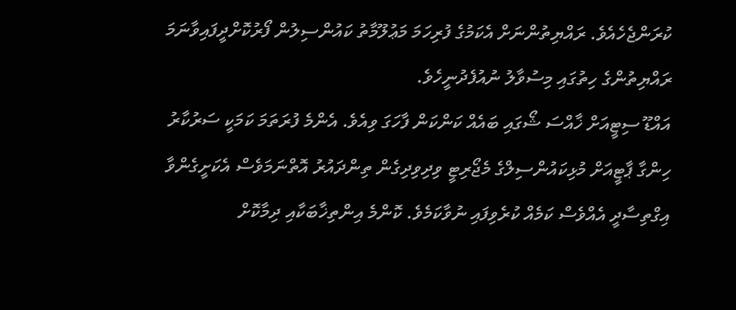ކުރަންޖެހެއެވެ. ރައްޔިތުންނަށް އެކަމުގެ ފުރިހަމަ މަޢުލޫމާތު ކައުންސިލުން ފޯރުކޮށްދީފައިވާނަމަ ރައްޔިތުންގެ ހިތުގައި މިސުވާލު ނުއުފެދުނީހެވެ.
އައްޑޫ ސިޓީއަށް ޚާއްސަ ޝޯގައި ބައެއް ކަންކަން ފާހަގަ ވިއެވެ. އެންމެ ފުރަތަމަ ކަމަކީ ސަރުކާރު ހިންގާ ޕާޓީއަށް މުޅިކައުންސިލްގެ މެޖޯރިޓީ ވިދިވިދިގެން ތިންދައުރު އޮތްނަމަވެސް އެކަށީގެންވާ އިގްތިސާދީ އެއްވެސް ކަމެއް ކުރެވިފައި ނުވާކަމެވެ. ކޮންމެ އިންތިޚާބަކާއި ދިމާކޮށް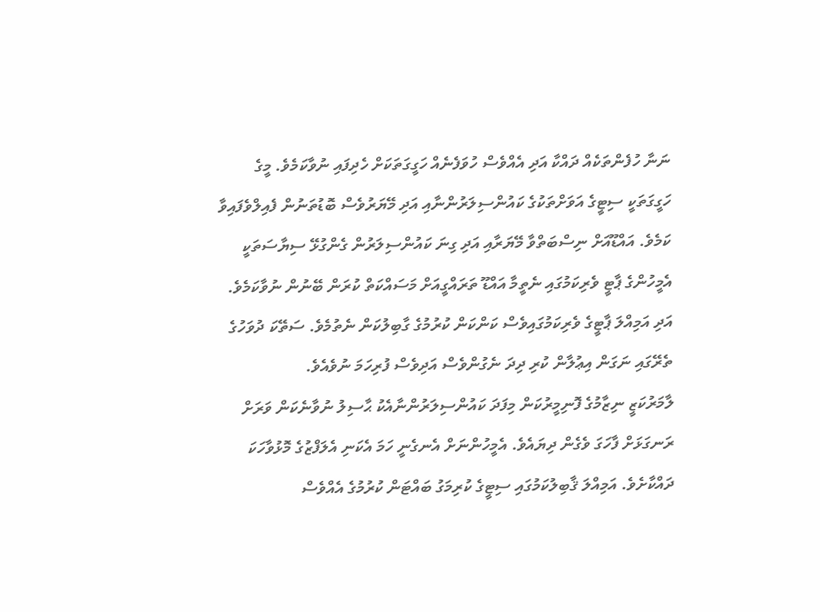ނަނާ ހުފެންތަކެއް ދައްކާ އަދި އެއްވެސް ހުވަފެނެއް ހަގީގަތަކަށް ހެދިފައި ނުވާކަމެވެ. މީގެ ހަގީގަތަކީ ސިޓީގެ އަވަށްތަކުގެ ކައުންސިލަރުންނާއި އަދި މޭޔަރުވެސް ބޮޑުތަނުން ފެއިލްވެފައިވާ ކަމެވެ. އައްޑޫއަށް ނިސްބަތްވާ މޭޔަރާއި އަދި ގިނަ ކައުންސިލަރުން ގެންގުޅޭ ސިޔާސަތަކީ އެމީހުންގެ ޕާޓީ ވެރިކަމުގައި ނެތީމާ އައްޑޫ ތަރައްގީއަށް މަސައްކަތް ކުރަން ބޭނުން ނުވާކަމެވެ. އަދި އަމިއްލަ ޕާޓީގެ ވެރިކަމުގައިވެސް ކަންކަން ކުރުމުގެ ގާބިލުކަން ނެތުމެވެ. ސަތޭކަ ދުވަހުގެ ތެރޭގައި ނަގަން އިޢުލާން ކުރި ދިދަ ނެގުންވެސް އަދިވެސް ފުރިހަމަ ނުވެއެވެ.
ލާމަރުކަޒީ ނިޒާމުގެ ފޮނިމީރުކަން މިފަދަ ކައުންސިލަރުންނާއެކު ޙާސިލު ނުވާނެކަން ވަރަށް ރަނގަޅަށް ފާހަގަ ވެގެން ދިޔައެވެ. އެމީހުންނަށް އެނގެނީ ހަމަ އެކަނި އެލަފްޒުގެ މޮޅުވާހަކަ ދައްކާށެވެ. އަމިއްލަ ޤާބިލުކަމުގައި ސިޓީގެ ކުރިމަގު ބައްޓަން ކުރުމުގެ އެއްވެސް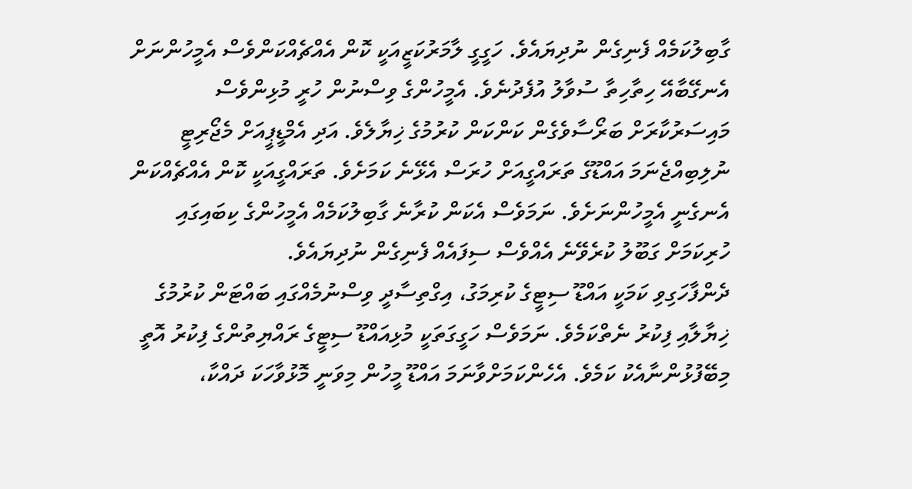ގާބިލުކަމެއް ފެނިގެން ނުދިޔައެވެ. ހަގީގީ ލާމަރުކަޒީއަކީ ކޮން އެއްޗެއްކަންވެސް އެމީހުންނަށް އެނގޭބާއޭ ހިތާހިތާ ސުވާލު އުފެދުނެވެ. އެމީހުންގެ ވިސްނުން ހުރީ މުޅިންވެސް މައިސަރުކާރަށް ބަރޯސާވެގެން ކަންކަން ކުރުމުގެ ޚިޔާލެވެ. އަދި އެމްޑީޕީއަށް މެޖޯރިޓީ ނުލިބިއްޖެނަމަ އައްޑޫގެ ތަރައްގީއަށް ހުރަސް އެޅޭނެ ކަމަށެވެ. ތަރައްގީއަކީ ކޮން އެއްޗެއްކަން އެނގެނީ އެމީހުންނަށެވެ. ނަމަވެސް އެކަން ކުރާނެ ގާބިލުކަމެއް އެމީހުންގެ ކިބައިގައި ހުރިކަމަށް ގަބޫލު ކުރެވޭނެ އެއްވެސް ސިފައެއް ފެނިގެން ނުދިޔައެވެ.
ދެންފާހަގިވި ކަމަކީ އައްޑޫ ސިޓީގެ ކުރިމަގު، އިގްތިސާދީ ވިސްނުމެއްގައި ބައްޓަން ކުރުމުގެ ޚިޔާލާއި ފިކުރު ނެތްކަމެވެ. ނަމަވެސް ހަގީގަތަކީ މުޅިއައްޑޫ ސިޓީގެ ރައްޔިތުންގެ ފިކުރު އޮތީ މިބޭފުޅުންނާއެކު ކަމެވެ. އެހެންކަމަށްވާނަމަ އައްޑޫ މީހުން މިވަނީ މޮޅުވާހަކަ ދައްކާ،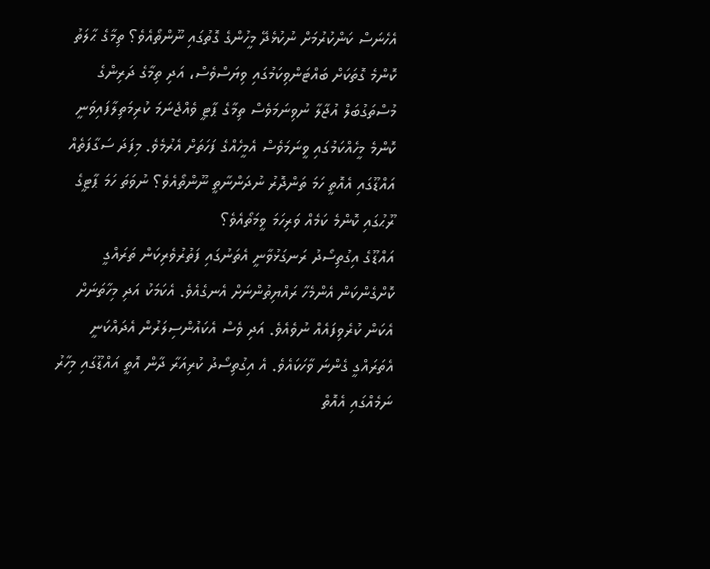އެހެނަސް ކަންކުރުމަށް ނުކުޅެދޭ މީހުންގެ ގޮތުގައި ނޫންތޯއެވެ؟ ތިމާގެ ޙާލަތު ކޮންމެ ގޮތަކަށް ބައްޓަންވިކަމުގައި ވިޔަސްވެސް، އަދި ތިމާގެ ދަރިންގެ މުސްތަގުބަލް އުޖާލާ ނުވިނަމަވެސް ތިމާގެ ޕާޓީ ވެއްޖެނަމަ ކުރިމަތިލާފައިވަނީ ކޮންމެ މީހެއްކަމުގައި ވީނަމަވެސް އެމީހެއްގެ ފަހަތަށް އެރުމެވެ. މިފަދަ ސަގާފަތެއް އައްޑޫގައި އެއޮތީ ހަމަ ތަންދޮރު ނުދަންނާތީ ނޫންތޯއެވެ؟ ނުވަތަ ހަމަ ޕާޓީގެ ރޫޙުގައި ކޮންމެ ކަމެއް ވަރިހަމަ ވީމަތޯއެވެ؟
އައްޑޫގެ އިގުތިސޯދު ރަނގަޅުވާނީ އެތަނުގައި ފަތުރުވެރިކަން ތަރައްގީ ކޮށްގެންކަން އެންމެހާ ރައްޔިތުންނަށް އެނގެއެވެ. އެކަމަކު އަދި މިހާތަނަށް އެކަން ކުރެވިފައެއް ނުވެއެވެ. އަދި ވެސް އެކައުންސިލަރުން އެދައްކަނީ އެތަރައްގީ ގެންނަ ވާހަކައެވެ. އެ އިގުތިސޯދު ކުރިއަރާ ދާން އޮތީ އައްޑޫގައި މިހާރު ނަމެއްގައި އެއޮތް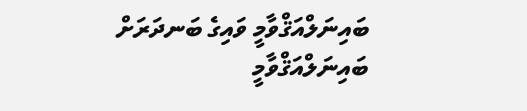ބައިނަލްއަޤްވާމީ ވައިގެ ބަނދަރަށް ބައިނަލްއަޤްވާމީ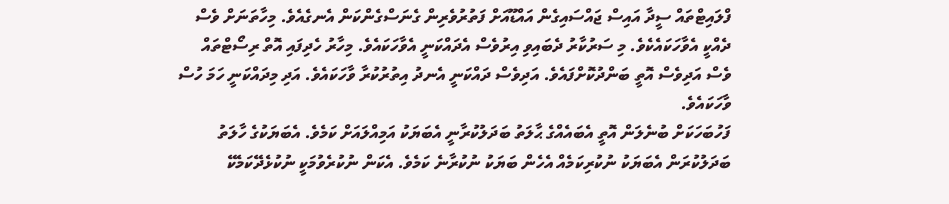ފްލައިޓްތައް ސީދާ އައިސް ޖައްސައިގެން އައްޑޫއަށް ފަތުރުވެރިން ގެނަސްގެންކަން އެނގެއެވެ. މިހާތަނަށް ވެސް ދެއްކީ އެވާހަކައެކެވެ. މި ސަރުކާރު ދެބައިވި އިރުވެސް އެދައްކަނީ އެވާހަކައެވެ. މިހާރު ހެދިފައި އޮތް ރިސޯޓްތައް ވެސް އަދިވެސް އޮތީ ބަންދުކޮށްފައެވެ. އަދިވެސް ދައްކަނީ އެނދު އިތުރުކުރާ ވާހަކައެވެ. އަދި މިދައްކަނީ ހަމަ ހުސް ވާހަކައެވެ.
ފަހުބަހަކަށް ބުނެލަން އޮތީ އެބައެއްގެ ޙާލަތު ބަދަލުކުރާނީ އެބަޔަކު އަމިއްލައަށް ކަމެވެ. އެބަޔަކުގެ ހާލަތު ބަދަލުކުރަން އެބަޔަކު ނުކުރިކަމެއް އެހެން ބަޔަކު ނުކުރާނެ ކަމެވެ. އެކަން ނުކުރެވުމަކީ ނުކުޅެދޭކަމެކޭ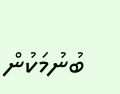ބުނުމަކުން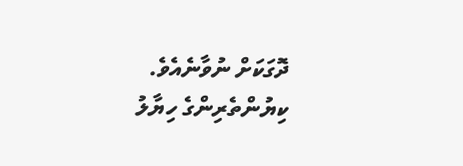ދޮގަކަށް ނުވާނެއެވެ.
ކިޔުންތެރިންގެ ހިޔާލު